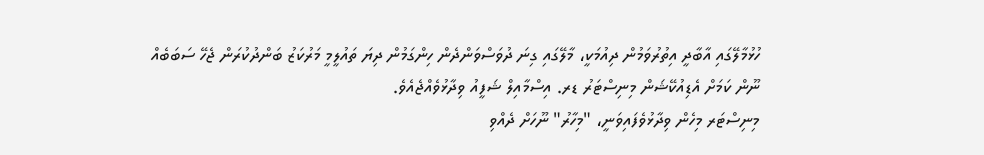ހުޅުމާލޭގައި އާބާދީ އިތުރުވަމުން ދިއުމަކީ، މާލޭގައި ގިނަ ދުވަސްވަންދެން ހިންގަމުން ދިޔަ ތައުލީމީ މަރުކަޒު ބަންދުކުރަން ޖެހޭ ސަބަބެއް ނޫން ކަމަށް އެޑިއުކޭޝަން މިނިސްޓަރު ޑރ. އިސްމާއިލް ޝަފީއު ވިދާޅުވެއްޖެއެވެ.
މިނިސްޓަރ މިހެން ވިދާޅުވެފައިވަނީ، "މިހާރު" ނޫހަށް ދެއްވި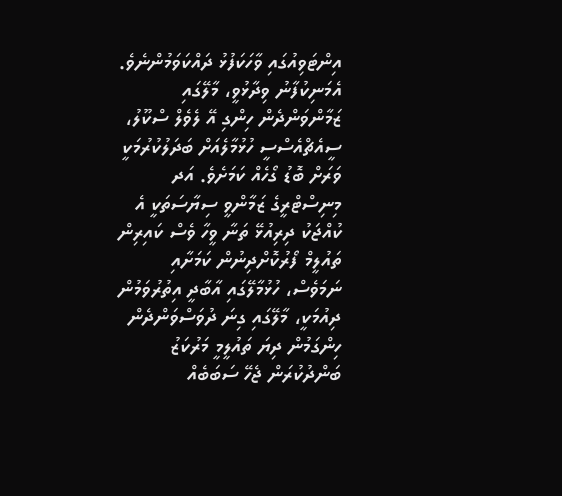އިންޓަވިއުގައި ވާހަކަފުޅު ދައްކަވަމުންނެވެ.
އެމަނިކުފާނު ވިދާޅުވީ، މާލޭގައި ޒަމާންވަންދެން ހިންގި އޭ ލެވެލް ސްކޫލު، ސީއެޗްއެސްސީ ހުޅުމާލެއަށް ބަދަލުކުރުމަކީ ވަރަށް ބޮޑު ގޯހެއް ކަމަށެވެ. އަދ މިނިސްޓްރީގެ ޒަމާންވީ ސިޔާސަތަކީ އެ ކުއްޖަކު ދިރިއުޅޭ ތަނާ ވީހާ ވެސް ކައިރިން ތައުލީމް ފޯރުކޮށްދިނުން ކަމަށާއި ނަމަވެސް، ހުޅުމާލޭގައި އާބާދީ އިތުރުވަމުން ދިއުމަކީ، މާލޭގައި ގިނަ ދުވަސްވަންދެން ހިންގަމުން ދިޔަ ތައުލީމީ މަރުކަޒު ބަންދުކުރަން ޖެހޭ ސަބަބެއް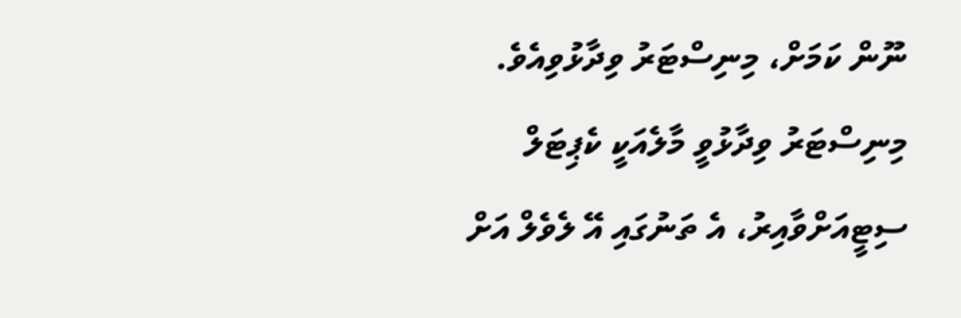ނޫން ކަމަށް، މިނިސްޓަރު ވިދާޅުވިއެވެ.
މިނިސްޓަރު ވިދާޅުވީ މާލެއަކީ ކެޕިޓަލް ސިޓީއަށްވާއިރު، އެ ތަނުގައި އޭ ލެވެލް އަށް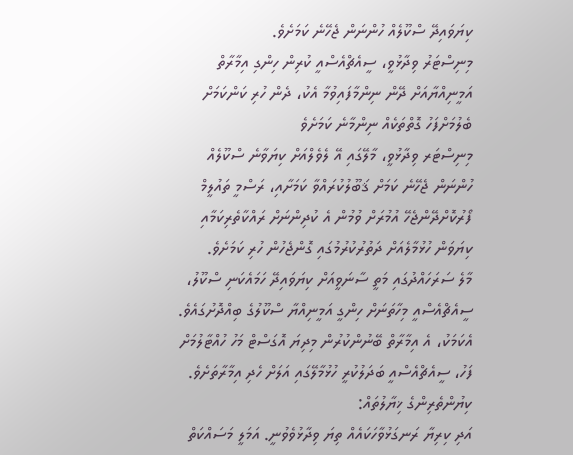ކިޔަވައިދޭ ސްކޫލެއް ހުންނަން ޖެހޭނެ ކަމަށެވެ.
މިނިސްޓަރު ވިދާޅުވީ، ސީއެޗްއެސްއީ ކުރިން ހިންގި އިމާރާތް އަމީނިއްޔާއަށް ދޭން ނިންމާފައިވުމާ އެކު، ދެން ހުރި ކަންކަމަށް ބެލުމަށްފަހު ގޮތްތަކެއް ނިންމާނެ ކަމަށެވެ
މިނިސްޓަރ ވިދާޅުވީ، މާލޭގައި އޭ ލެވެލްއަށް ކިޔަވާނެ ސްކޫލެއް ހުންނަން ޖެހޭނެ ކަމަށް ޤަބޫލުކުރައްވާ ކަމަށާއި، ރަސްމީ ތައުލީމް ފޯރުކޮށްދޭންޖެހޭ އުމުރަށް ވުމުން އެ ކުދިންނަށް ރައްކާތެރިކަމާއި ކިޔަވަން ހުޅުމާލެއަށް ދަތުރުކުރުމުގައި ގޮންޖެހުން ހުރި ކަމަށެވެ.
މާލެ ސަރަހައްދުގައި މަތީ ސާނަވީއަށް ކިޔަވައިދޭ ހަމައެކަނި ސްކޫލު، ސީއެޗްއެސްއީ މިހާތަނަށް ހިންގީ އަމީނިއްޔާ ސްކޫލުގެ ބިއްދޮށުގައެވެ. އެކަމަކު، އެ އިމާރާތް ބޭނުންކުރުން މިދިޔަ އޮގަސްޓް މަހު ހުއްޓާލުމަށް ފަހު، ސީއެޗްއެސްއީ ބަދަލުކުރީ ހުޅުމާލޭގައި އަލަށް ހެދި އިމާރާތަށެވެ.
ކިޔުންތެރިންގެ ޚިޔާލުތައް:
އަދި ކިރިޔާ ރަނގަޅުވާހަކައެއް ތިޔަ ވިދާޅުވެވުނީ. އަމަލީ މަސައްކަތް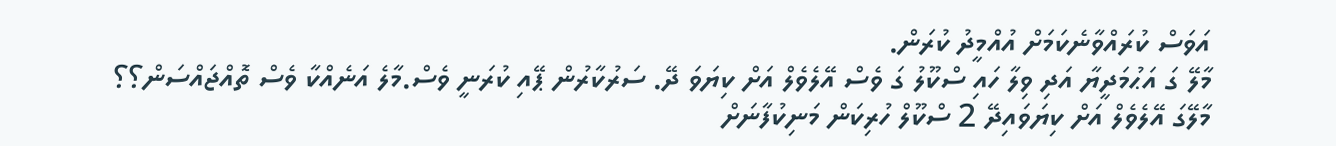އަވަސް ކުރައްވާނެކަމަށް އުއްމީދު ކުރަން.
މާލޭ ގަ އަޙުމަދީޔާ އަދި ވިލާ ހައި ސްކޫލު ގަ ވެސް އޭލެވެލް އަށް ކިޔަވަ ދޭ. ސަރުކާރުން ޕޭއި ކުރަނީ ވެސް.މާލެ އަނެއްކާ ވެސް ތޮއްޖައްސަން؟؟
މާލޭގަ އޭލެވެލް އަށް ކިޔަވައިދޭ 2 ސްކޫލް ހުރިކަން މަނިކުފާނަށް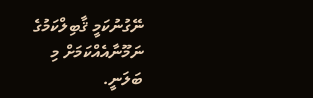ނޭގުނުކަމީ ޤާބިލްކަމުގެ ނަމޫނާއެއްކަމަށް މި ބަލަނީ.